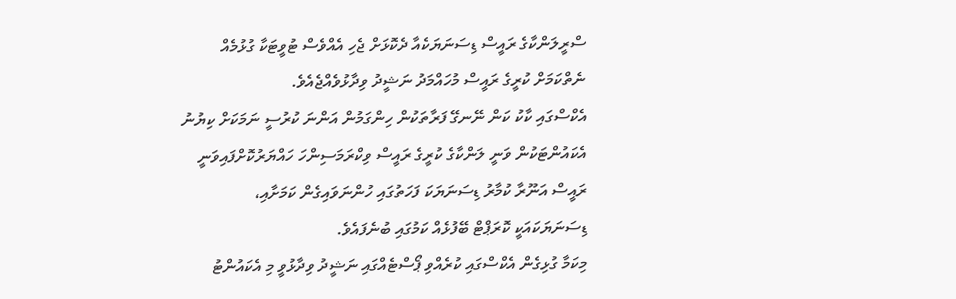ސްރީލަންކާގެ ރައީސް ޑިސަނަޔަކެއާ ދެކޮޅަށް ޖެހި އެއްވެސް ޓުވީޓަކާ ގުޅުމެއް ނެތްކަމަށް ކުރީގެ ރައީސް މުހައްމަދު ނަޝީދު ވިދާޅުވެއްޖެއެވެ.
އެކްސްގައި ކާކު ކަން ނޭނގޭ ފަރާތަކުން ހިންގަމުން އަންނަ ކުރުސީ ނަމަކަށް ކިޔުނު އެކައުންޓަކުން ވަނީ ލަންކާގެ ކުރީގެ ރައީސް ވިކްރަމަސިންހަ ހައްޔަރުކޮށްފައިވަނީ ރައީސް އަނޫރާ ކުމާރު ޑިސަނަޔަކަ ފަހަތުގައި ހުންނަވައިގެން ކަމަށާއި، ޑިސަނަޔަކައަކީ ކޮރަޕްޓް ބޭފުޅެއް ކަމުގައި ބުނެފައެވެ.
މިކަމާ ގުޅިގެން އެކްސްގައި ކުރެއްވި ޕޯސްޓެއްގައި ނަޝީދު ވިދާޅުވީ މި އެކައުންޓު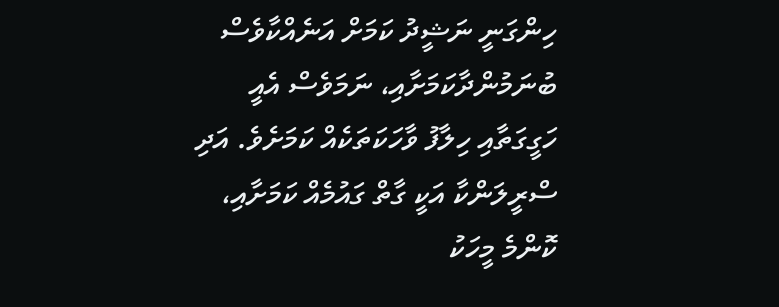ހިންގަނީ ނަޝީދު ކަމަށް އަނެއްކާވެސް ބުނަމުންދާކަމަށާއި، ނަމަވެސް އެއީ ހަގީގަތާއި ހިލާފު ވާހަކަތަކެއް ކަމަށެވެ. އަދި ސްރީލަންކާ އަކީ ގާތް ގައުމެއް ކަމަށާއި، ކޮންމެ މީހަކު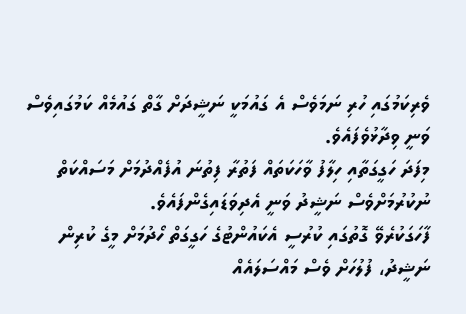ވެރިކަމުގައި ހުރި ނަމަވެސް އެ ގައުމަކީ ނަޝީދަށް ގާތް ގައުމެއް ކަމުގައިވެސް ވަނީ ވިދާޅުވެފައެވެ.
މިފަދަ ހަގީގަތާއި ހިލާފު ވާހަކަތައް ފަތުރާ ފިތުނަ އުފެއްދުމަށް މަސައްކަތް ނުކުރުމަށްވެސް ނަޝީދު ވަނީ އެދިވަޑައިގެންފައެވެ.
ފާހަގަކުރެވޭ ގޮތުގައި ކުރުސީ އެކައުންޓުގެ ހަގީގަތް ހޯދުމަށް މީގެ ކުރިން ނަޝީދު، ފުލުހަށް ވެސް މައްސަލައެއް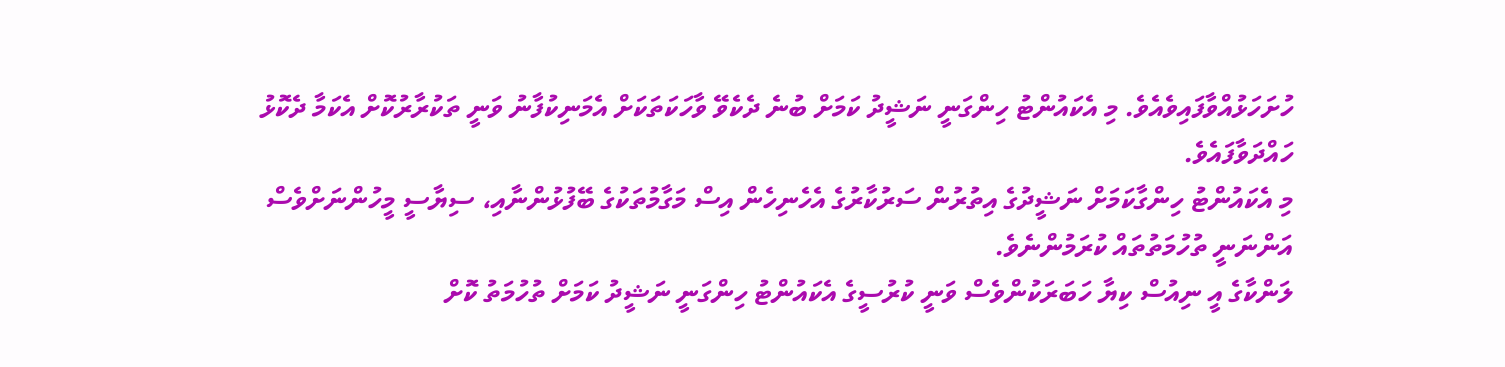ހުށަހަޅުއްވާފައިވެއެވެ. މި އެކައުންޓު ހިންގަނީ ނަޝީދު ކަމަށް ބުނެ ދެކެވޭ ވާހަކަތަކަށް އެމަނިކުފާނު ވަނީ ތަކުރާރުކޮށް އެކަމާ ދެކޮޅު ހައްދަވާފައެވެ.
މި އެކައުންޓު ހިންގާކަމަށް ނަޝީދުގެ އިތުރުން ސަރުކާރުގެ އެހެނިހެން އިސް މަގާމުތަކުގެ ބޭފުޅުންނާއި، ސިޔާސީ މީހުންނަށްވެސް އަންނަނީ ތުހުމަތުތައް ކުރަމުންނެވެ.
ލަންކާގެ އީ ނިއުސް ކިޔާ ހަބަރަކުންވެސް ވަނީ ކުރުސީގެ އެކައުންޓު ހިންގަނީ ނަޝީދު ކަމަށް ތުހުމަތު ކޮށް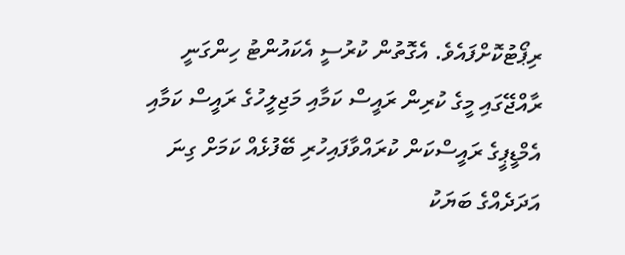ރިޕޯޓުކޮށްފައެވެ. އެގޮތުން ކުރުސީ އެކައުންޓު ހިންގަނީ ރާއްޖޭގައި މީގެ ކުރިން ރައީސް ކަމާއި މަޖިލީހުގެ ރައީސް ކަމާއި އެމްޑީޕީގެ ރައީސްކަން ކުރައްވާފައިހުރި ބޭފުޅެއް ކަމަށް ގިނަ އަދަދެއްގެ ބަޔަކު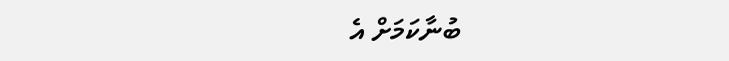ބުނާކަމަށް އެ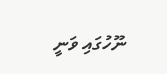ނޫހުގައި ވަނީ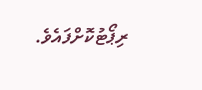ރިޕޯޓުކޮށްފައެވެ.